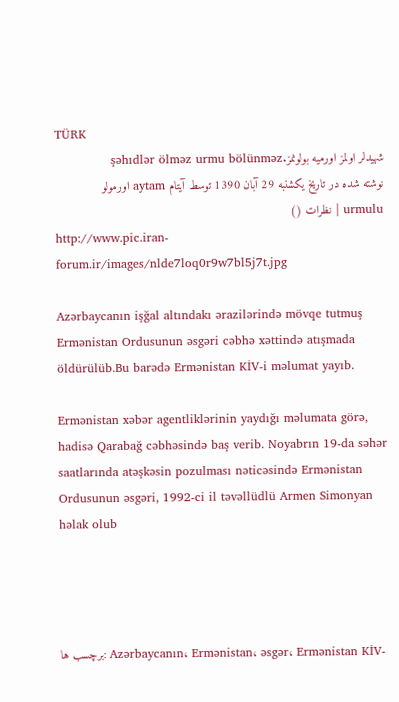TÜRK
شهیدلر اولمز اورمیه بولونمز.şəhıdlər ölməz urmu bölünməz
نوشته شده در تاریخ یکشنبه 29 آبان 1390 توسط آیتام aytam اورمولو urmulu | نظرات ()
http://www.pic.iran-forum.ir/images/nlde7loq0r9w7bl5j7t.jpg

Azərbaycanın işğal altındakı ərazilərində mövqe tutmuş Ermənistan Ordusunun əsgəri cəbhə xəttində atışmada öldürülüb.Bu barədə Ermənistan KİV-i məlumat yayıb.

Ermənistan xəbər agentliklərinin yaydığı məlumata görə, hadisə Qarabağ cəbhəsində baş verib. Noyabrın 19-da səhər saatlarında atəşkəsin pozulması nəticəsində Ermənistan Ordusunun əsgəri, 1992-ci il təvəllüdlü Armen Simonyan həlak olub




برچسب ها: Azərbaycanın، Ermənistan، əsgər، Ermənistan KİV-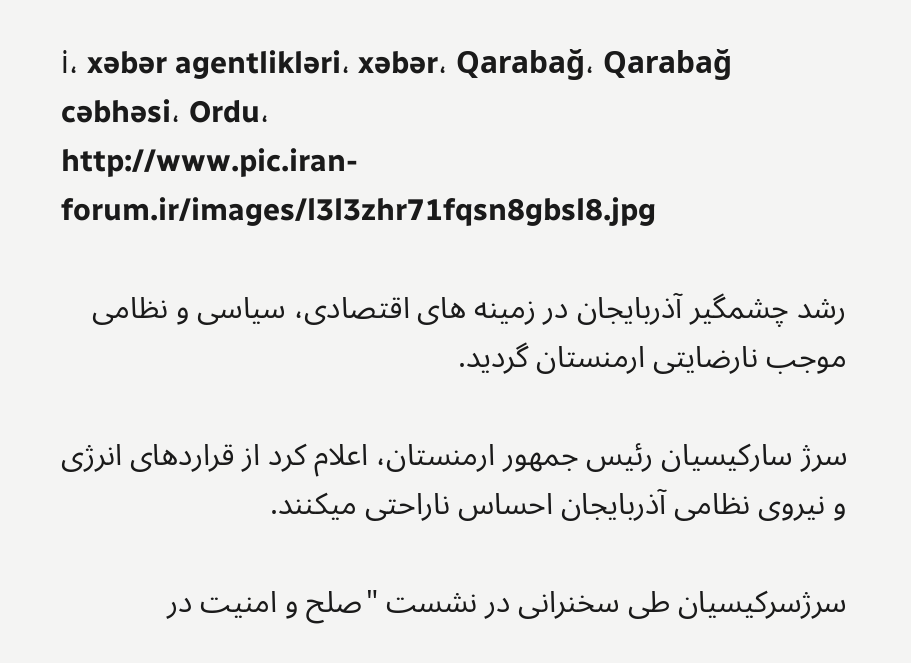i، xəbər agentlikləri، xəbər، Qarabağ، Qarabağ cəbhəsi، Ordu،
http://www.pic.iran-forum.ir/images/l3l3zhr71fqsn8gbsl8.jpg

رشد چشمگیر آذربایجان در زمینه های اقتصادی، سیاسی و نظامی موجب نارضایتی ارمنستان گردید.

سرژ سارکیسیان رئیس جمهور ارمنستان، اعلام کرد از قراردهای انرژی و نیروی نظامی آذربایجان احساس ناراحتی میکنند.

سرژسرکیسیان طی سخنرانی در نشست "صلح و امنیت در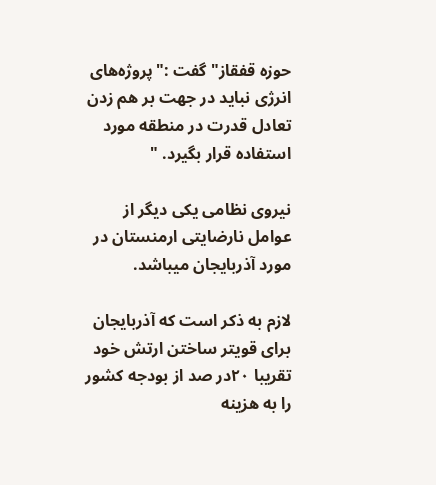حوزه قفقاز" گفت :"پروژه‌های انرژی نباید در جهت بر هم زدن تعادل قدرت در منطقه مورد استفاده قرار بگیرد. "

نیروی نظامی یکی دیگر از عوامل نارضایتی ارمنستان در مورد آذربایجان میباشد.

لازم به ذکر است که آذربایجان برای قویتر ساختن ارتش خود تقریبا ۲۰در صد از بودجه کشور را به هزینه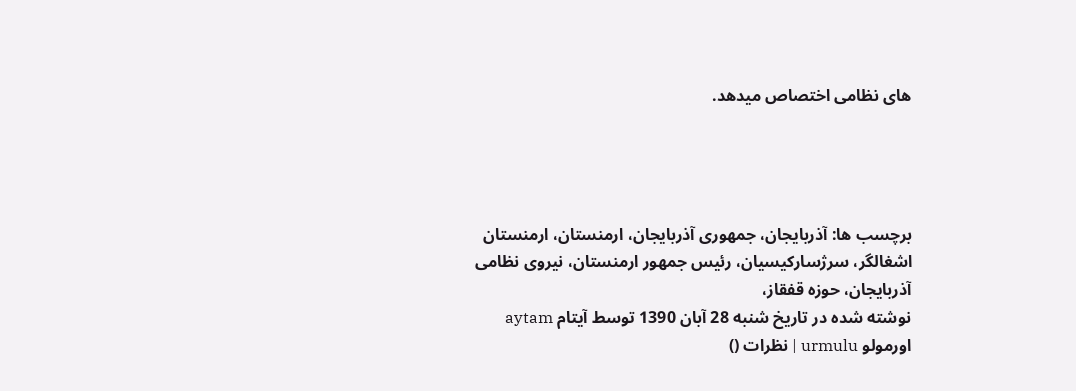های نظامی اختصاص میدهد.




برچسب ها: آذربایجان، جمهوری آذربایجان، ارمنستان، ارمنستان اشغالگر، سرژسارکیسیان، رئیس جمهور ارمنستان، نیروی نظامی آذربایجان، حوزه قفقاز،
نوشته شده در تاریخ شنبه 28 آبان 1390 توسط آیتام aytam اورمولو urmulu | نظرات ()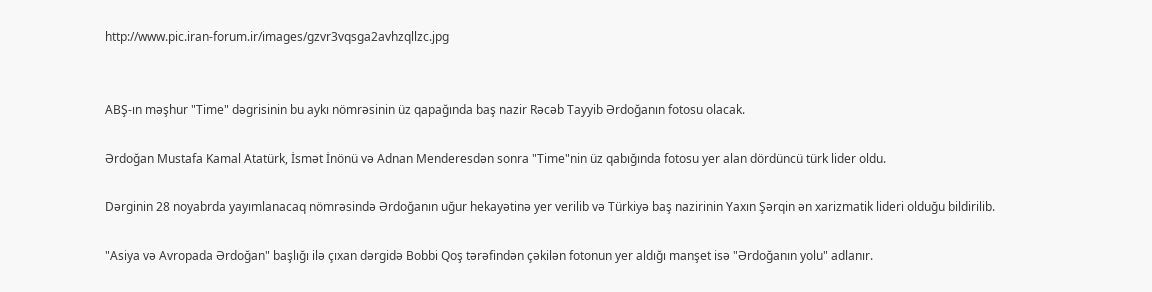http://www.pic.iran-forum.ir/images/gzvr3vqsga2avhzqllzc.jpg


ABŞ-ın məşhur "Time" dəgrisinin bu aykı nömrəsinin üz qapağında baş nazir Rəcəb Tayyib Ərdoğanın fotosu olacak.

Ərdoğan Mustafa Kamal Atatürk, İsmət İnönü və Adnan Menderesdən sonra "Time"nin üz qabığında fotosu yer alan dördüncü türk lider oldu.

Dərginin 28 noyabrda yayımlanacaq nömrəsində Ərdoğanın uğur hekayətinə yer verilib və Türkiyə baş nazirinin Yaxın Şərqin ən xarizmatik lideri olduğu bildirilib.

"Asiya və Avropada Ərdoğan" başlığı ilə çıxan dərgidə Bobbi Qoş tərəfindən çəkilən fotonun yer aldığı manşet isə "Ərdoğanın yolu" adlanır.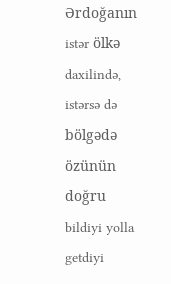Ərdoğanın istər ölkə daxilində, istərsə də bölgədə özünün doğru bildiyi yolla getdiyi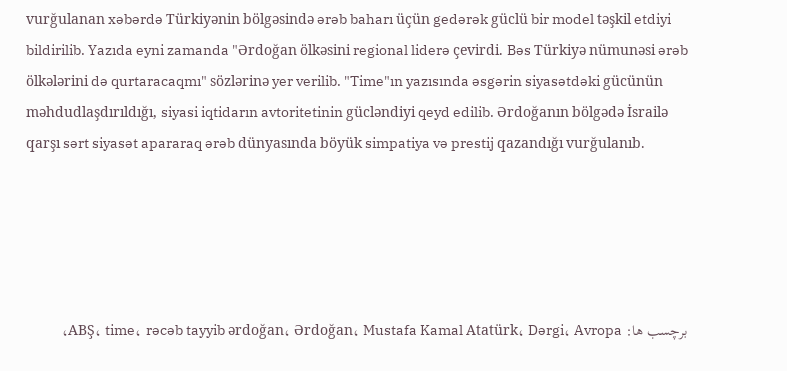vurğulanan xəbərdə Türkiyənin bölgəsində ərəb baharı üçün gedərək güclü bir model təşkil etdiyi bildirilib. Yazıda eyni zamanda "Ərdoğan ölkəsini regional liderə çevirdi. Bəs Türkiyə nümunəsi ərəb ölkələrini də qurtaracaqmı" sözlərinə yer verilib. "Time"ın yazısında əsgərin siyasətdəki gücünün məhdudlaşdırıldığı, siyasi iqtidarın avtoritetinin gücləndiyi qeyd edilib. Ərdoğanın bölgədə İsrailə qarşı sərt siyasət apararaq ərəb dünyasında böyük simpatiya və prestij qazandığı vurğulanıb.





برچسب ها: ABŞ، time، rəcəb tayyib ərdoğan، Ərdoğan، Mustafa Kamal Atatürk، Dərgi، Avropa،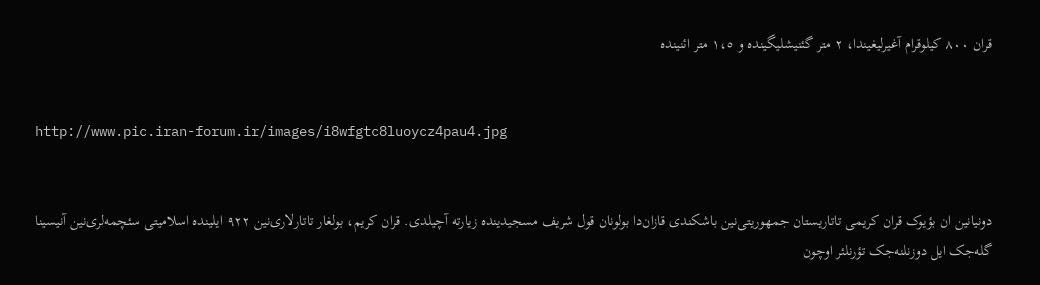قران ۸۰۰ کیلوقرام آغیرلیغیندا، ۲ متر گئنیشلیگینده و ۱،٥ متر ائنینده


http://www.pic.iran-forum.ir/images/i8wfgtc8luoycz4pau4.jpg


دونیانین ان بؤیوک قران کریمی تاتاریستان جمهوریتی‌نین باشکندی قازان‌دا بولونان قول شریف مسجیدینده زیارته آچیلدی. قران کریم، بولغار تاتارلاری‌نین ۹۲۲ ایلینده اسلامیتی سئچمه‌لری‌نین آنیسینا گله‌جک ایل دوزنلنه‌جک تؤرنلئر اوچون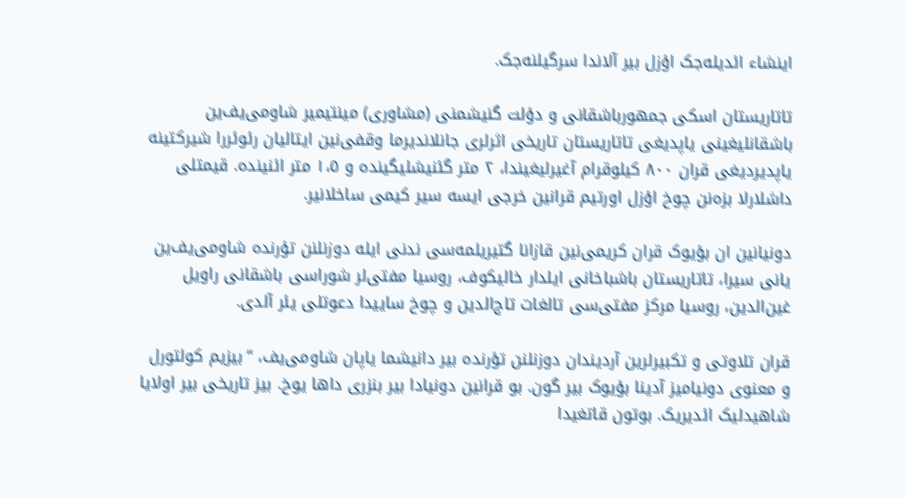اینشاء ائدیله‌جک اؤزل بیر آلاندا سرگیلنه‌جک.

تاتاریستان اسکی جمهورباشقانی و دؤلت گنیشمنی (مشاوری) مینتیمیر شاومی‌یف‌ین باشقانلیغینی یاپدیغی تاتاریستان تاریخی اثرلری جانلاندیرما وقفی‌نین ایتالیان رئوئررا شیرکتینه یاپدیردیغی قران ۸۰۰ کیلوقرام آغیرلیغیندا، ۲ متر گئنیشلیگینده و ۱،٥ متر ائنینده. قیمتلی داشلارلا بزه‌نن چوخ اؤزل اورتیم قرانین خرجی ایسه سیر کیمی ساخلانیر.

دونیانین ان بؤیوک قران کریمی‌نین قازانا گتیریلمه‌سی ندنی ایله دوزنلنن تؤرنده شاومی‌یف‌ین یانی سیرا، تاتاریستان باشباخانی ایلدار خالیکوف، روسیا مفتی‌لر شوراسی باشقانی راویل غین‌الدین، روسیا مرکز مفتی‌سی تالغات تاج‌الدین و چوخ ساییدا دعوتلی یئر آلدی.

قران تلاوتی و تکبیرلرین آردیندان دوزنلنن تؤرنده بیر دانیشما یاپان شاومی‌یف، “بیزیم کولتورل و معنوی دونیامیز آدینا بؤیوک بیر گون. بو قرانین دونیادا بیر بنزری داها یوخ. بیز تاریخی بیر اولایا شاهیدلیک ائدیریک. بوتون قاتغیدا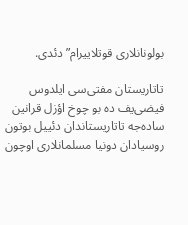بولونانلاری قوتلاییرام” دئدی.

تاتاریستان مفتی‌سی ایلدوس فیضی‌یف ده بو چوخ اؤزل قرانین ساده‌جه تاتاریستاندان دئییل بوتون روسیادان دونیا مسلمانلاری اوچون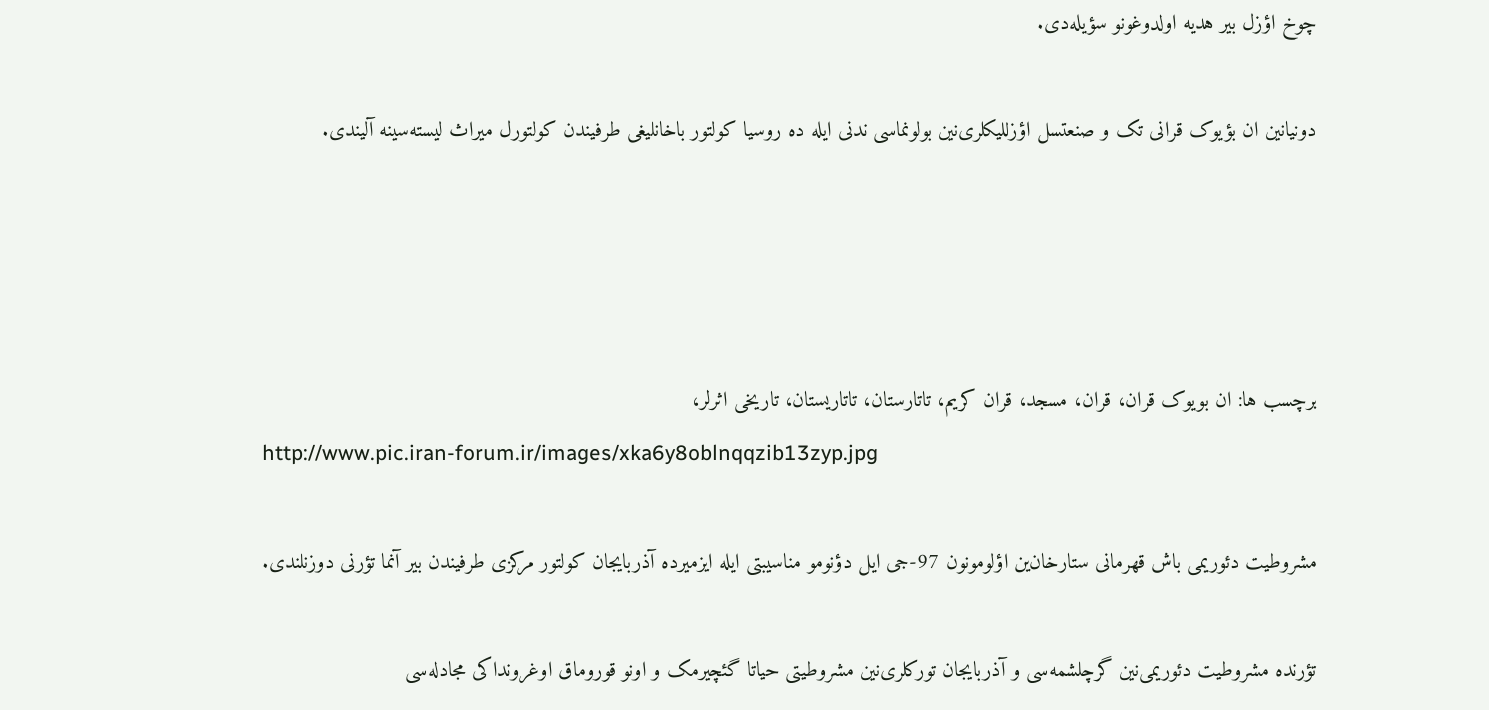چوخ اؤزل بیر هدیه اولدوغونو سؤیله‌دی.

دونیانین ان بؤیوک قرانی تک و صنعتسل اؤزللیکلری‌نین بولونماسی ندنی ایله ده روسیا کولتور باخانلیغی طرفیندن کولتورل میراث لیسته‌سینه آلیندی.




برچسب ها: ان بویوک قران، قران، مسجد، قران کریم، تاتارستان، تاتاریستان، تاریخی اثرلر،
http://www.pic.iran-forum.ir/images/xka6y8oblnqqzib13zyp.jpg

مشروطیت دئوریمی باش قهرمانی ستارخان‌ین اؤلومونون 97-جی ایل دؤنومو مناسیبتی ایله ایزمیرده آذربایجان کولتور مرکزی طرفیندن بیر آنما تؤرنی دوزنلندی.

تؤرنده مشروطیت دئوریمی‌نین گرچلشمه‌سی و آذربایجان تورکلری‌نین مشروطیتی حیاتا گئچیرمک و اونو قوروماق اوغرونداکی مجادله‌سی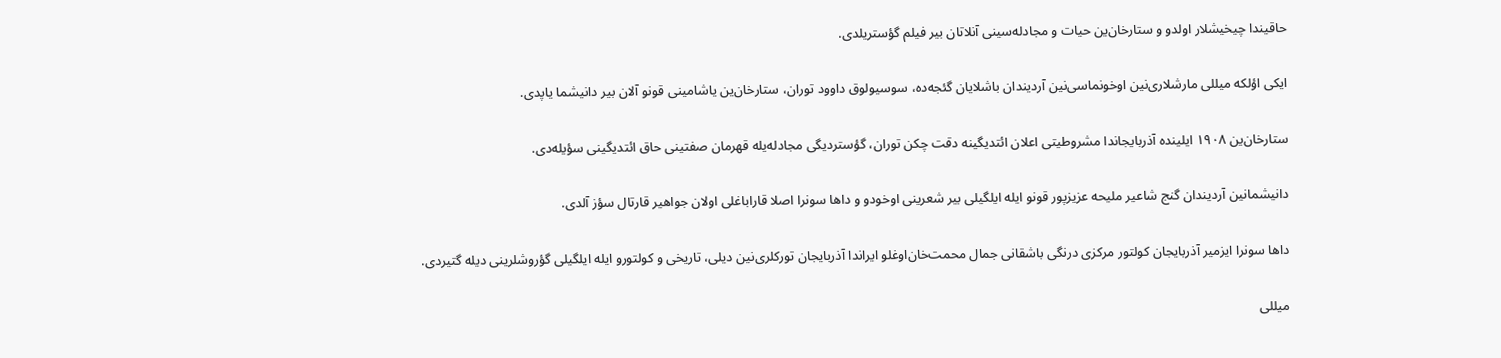حاقیندا چیخیشلار اولدو و ستارخان‌ین حیات و مجادله‌سینی آنلاتان بیر فیلم گؤستریلدی.

ایکی اؤلکه میللی مارشلاری‌نین اوخونماسی‌نین آردیندان باشلایان گئجه‌ده، سوسیولوق داوود توران، ستارخان‌ین یاشامینی قونو آلان بیر دانیشما یاپدی.

ستارخان‌ین ۱۹۰۸ ایلینده آذربایجاندا مشروطیتی اعلان ائتدیگینه دقت چکن توران، گؤستردیگی مجادله‌یله قهرمان صفتینی حاق ائتدیگینی سؤیله‌دی.

دانیشمانین آردیندان گنج شاعیر ملیحه عزیزپور قونو ایله ایلگیلی بیر شعرینی اوخودو و داها سونرا اصلا قاراباغلی اولان جواهیر قارتال سؤز آلدی.

داها سونرا ایزمیر آذربایجان کولتور مرکزی درنگی باشقانی جمال محمت‌خان‌اوغلو ایراندا آذربایجان تورکلری‌نین دیلی، تاریخی و کولتورو ایله ایلگیلی گؤروشلرینی دیله گتیردی.

میللی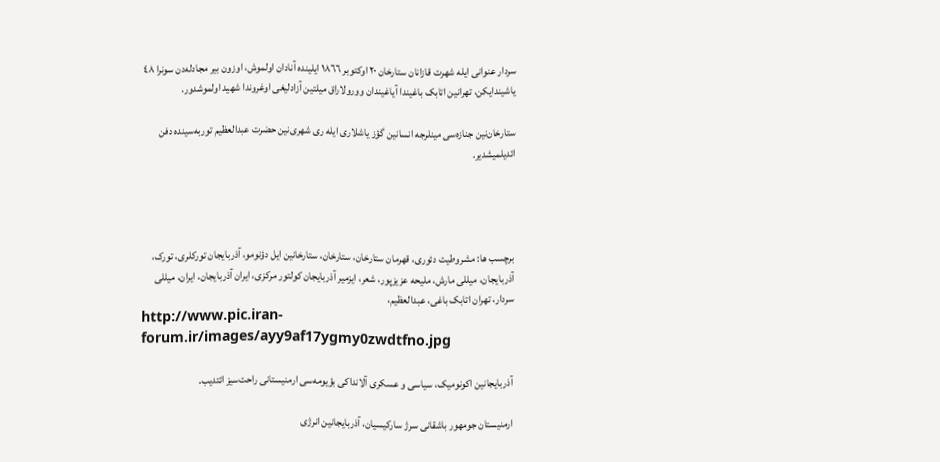سردار عنوانی ایله شهرت قازانان ستارخان ۲۰ اوکتوبر ۱۸٦٦ ایلینده آنادان اولموش، اوزون بیر مجادله‌دن سونرا ٤۸ یاشیندایکن، تهرانین اتابک باغیندا آیاغیندان وورولاراق میلتین آزادلیغی اوغروندا شهید اولموشدور.

ستارخان‌نین جنازه‌سی مینلرجه انسانین گؤز یاشلاری ایله ری شهری‌نین حضرت عبدالعظیم توربه‌سینده دفن ائدیلمیشدیر.




برچسب ها: مشروطیت دئوری، قهرمان ستارخان، ستارخان، ستارخانین ایل دؤنومو، آذربایجان تورکلری، تورک، آذربایجان، میللی مارش، ملیحه عزیزپور، شعر، ایزمیر آذربایجان کولتور مرکزی، ایران آذربایجان، ایران، میللی سردار، تهران اتابک باغی، عبدالعظیم،
http://www.pic.iran-forum.ir/images/ayy9af17ygmy0zwdtfno.jpg

آذربایجانین اکونومیک، سیاسی و عسکری آلانداکی بؤیومه‌سی ارمنیستانی راحت‌سیز ائتدیب.

ارمنیستان جومهور باشقانی سرژ سارکیسیان، آذربایجانین انرژی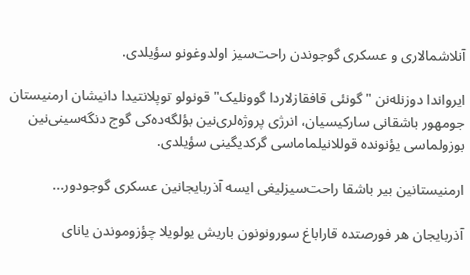آنلاشما‌لاری و عسکری گوجوندن راحت‌سیز اولدوغونو سؤیلدی.

ایرواندا دوزنله‌نن "گونئی قافقازلاردا گوونلیک" قونولو توپلانتیدا دانیشان ارمنیستان جومهور باشقانی سارکیسیان، انرژی پروژه‌لری‌نین بؤلگه‌ده‌کی گوج دنگه‌سینی‌نین بوزولماسی یؤنونده قوللانیلماماسی گرکدیگینی سؤیلدی.

ارمنیستانین بیر باشقا راحت‌سیزلیغی ایسه آذربایجانین عسکری گوجودور...

آذربایجان هر فورصتده قاراباغ سورونونون باریش یولویلا چؤزوموندن یانای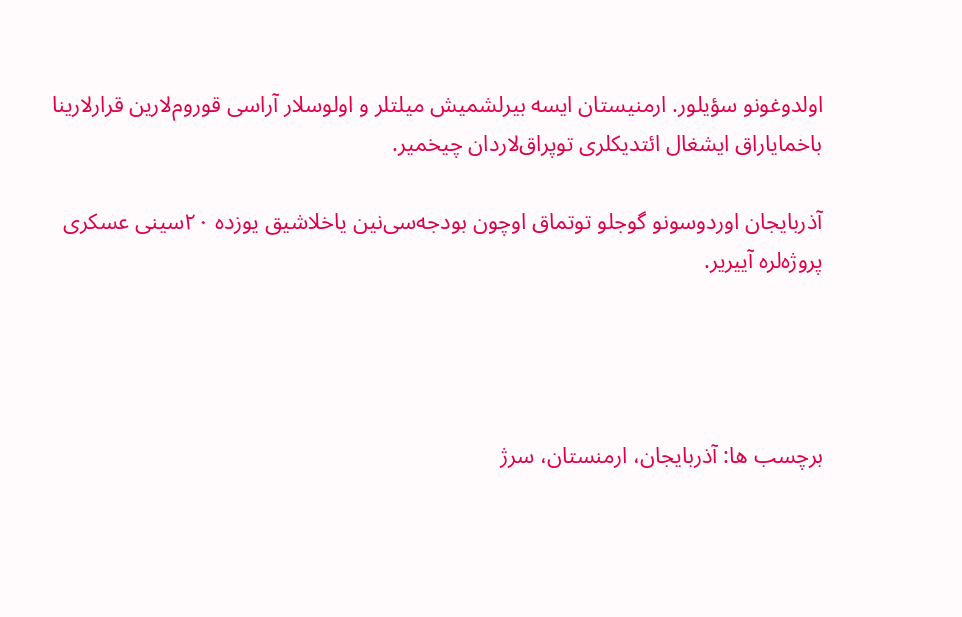اولدوغونو سؤیلور. ارمنیستان ایسه بیرلشمیش میلتلر و اولوسلار آراسی قوروم‌لارین قرارلارینا باخمایاراق ایشغال ائتدیکلری توپراق‌لاردان چیخمیر.

آذربایجان اوردوسونو گوجلو توتماق اوچون بودجه‌سی‌نین یاخلاشیق یوزده ۲۰سینی عسکری پروژه‌لره آییریر.




برچسب ها: آذربایجان، ارمنستان، سرژ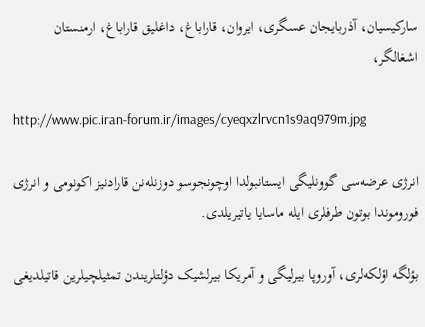سارکیسیان، آذربایجان عسگری، ایروان، قاراباغ، داغلیق قاراباغ، ارمنستان اشغالگر،

http://www.pic.iran-forum.ir/images/cyeqxzlrvcn1s9aq979m.jpg

انرژی عرضه‌سی گوونلیگی ایستانبولدا اوچونجوسو دوزنله‌نن قارادنیز اکونومی و انرژی فوروموندا بوتون طرفلری ایله ماسایا یاتیریلدی.

بؤلگه‌ اؤلکه‌لری، آوروپا بیرلیگی و آمریکا بیرلشیک دؤلتلریند‌ن تمثیلچیلرین قاتیلدیغی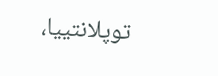توپلانتییا،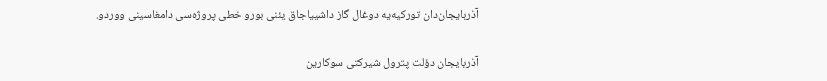آذربایجان‌دان تورکیه‌یه دوغال گاز داشییاجاق یئنی بورو خطی پروژه‌سی دامغاسینی ووردو.

آذربایجان دؤلت پترول شیرکتی سوکارین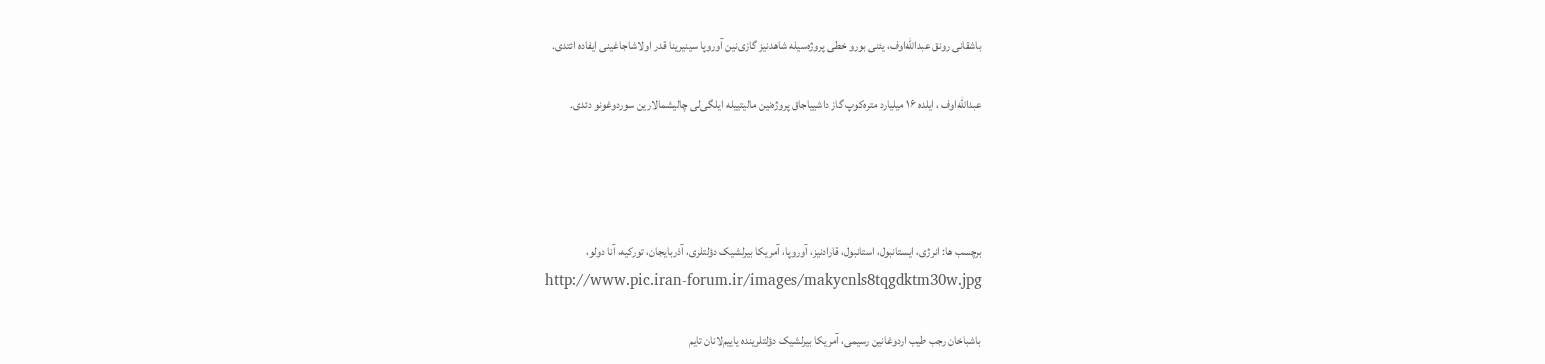باشقانی رونق عبدالله‌اوف، یئنی بورو خطی پروژه‌سیله‌ شاهدنیز گازی‌نین آوروپا سینیرینا قدر اولاشاجاغینی ایفاده ائتدی.

عبدالله‌اوف ، ایلده ۱۶ میلیارد متره‌کوپ گاز داشییاجاق پروژه‌نین مالیتییله ایلگی‌لی چالیشما‌لارین سوردوغونو دئدی.




برچسب ها: انرژی، ایستانبول، استانبول، قارادنیز، آوروپا، آمریکا بیرلشیک دؤلتلری، آذربایجان، تورکیه، آنا دولو،
http://www.pic.iran-forum.ir/images/makycnls8tqgdktm30w.jpg

باشباخان رجب طیب اردوغانین رسیمی، آمریکا بیرلشیک دؤلتلرینده‌ یاییم‌لانان تایم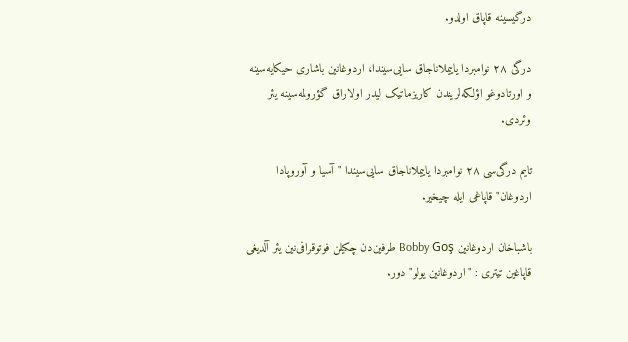درگیسینه قاپاق اولدو.

درگی ۲۸ نوامبردا یاییملاناجاق سایی‌سیندا، اردوغانین باشاری حیکایه‌سینه و اورتادوغو اؤلکه‌لریندن کاریزماتیک لیدر اولاراق گؤرولمه‌سینه یئر وئردی.

تایم درگی‌سی ۲۸ نوامبردا یاییملاناجاق سایی‌سیندا "آسیا و آوروپادا اردوغان" قاپاغی ایله چیخیر.

باشباخان اردوغانین Bobby Goş طرفین‌دن چکیلن فوتوقرافی‌نین یئر آلدیغی قاپاغین تیتری : "اردوغانین یولو" دور.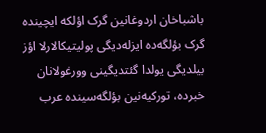باشباخان اردوغانین گرک اؤلکه‌ ایچینده‌ گرک بؤلگه‌ده‌ ایزله‌دیگی پولیتیکا‌لارلا اؤز بیلدیگی یولدا گئتدیگینی وورغولانان خبرده، تورکیه‌نین بؤلگه‌سینده‌ عرب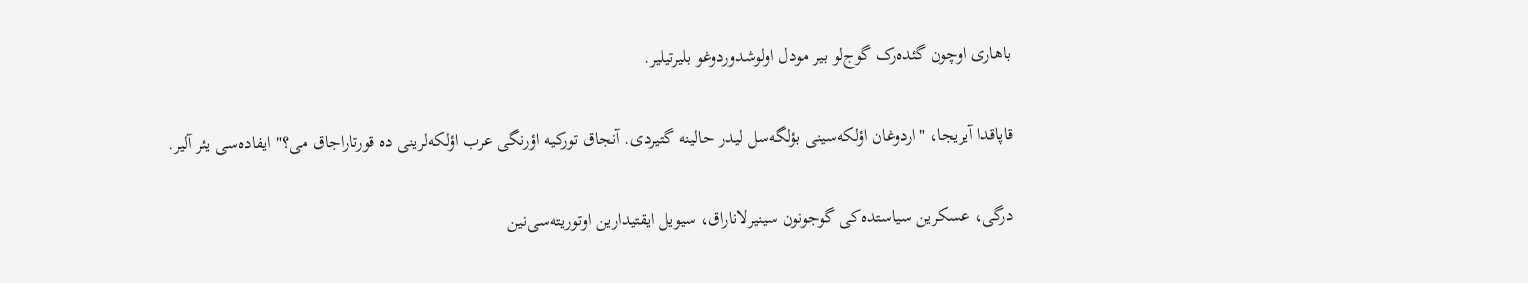باهاری اوچون گئده‌رک گوج‌لو بیر مودل اولوشدوردوغو بلیرتیلیر.

قاپاقدا آیریجا، "اردوغان اؤلکه‌سینی بؤلگه‌سل لیدر حالینه گتیردی. آنجاق تورکیه‌ اؤرنگی عرب اؤلکه‌لرینی ده قورتاراجاق می؟" ایفاده‌سی یئر آلیر.

درگی، عسکرین سیاستده‌کی گوجونون سینیرلاناراق، سیویل ایقتیدارین اوتوریته‌سی‌نین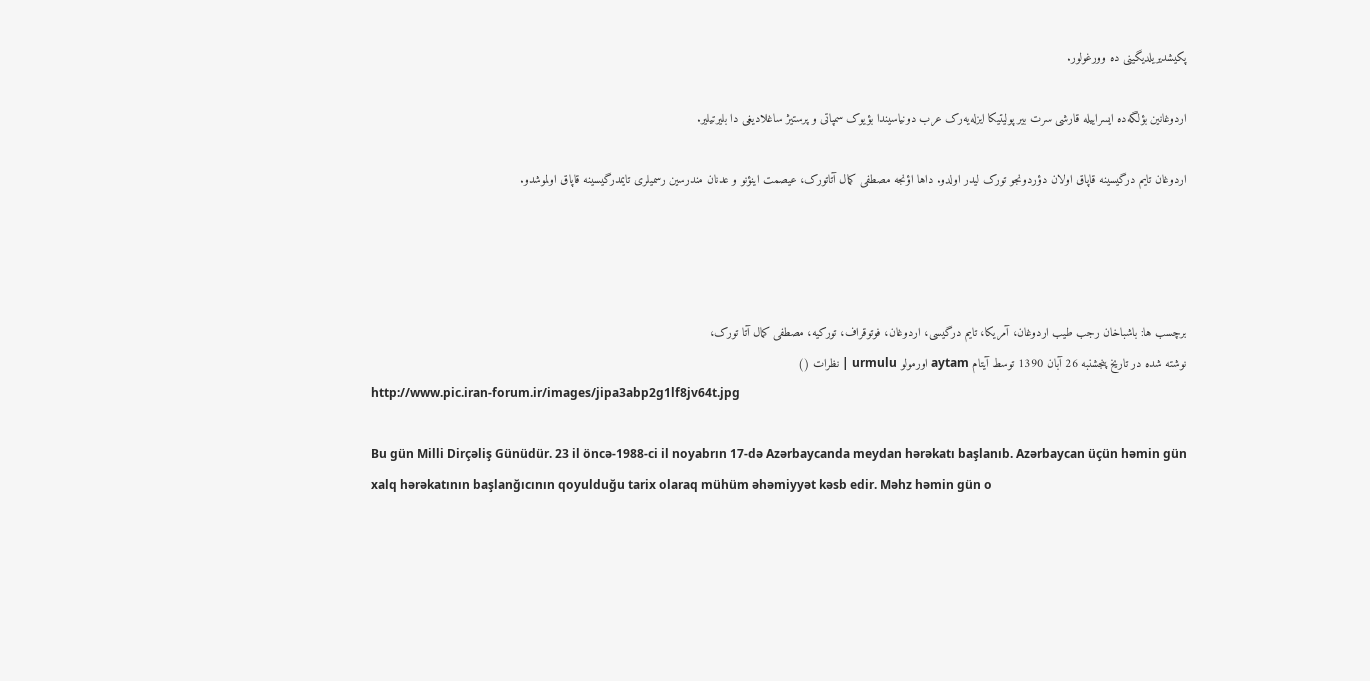پکیشدیریلدیگینی ده وورغولور.

اردوغانین بؤلگه‌ده‌ ایسراییله قارشی سرت بیر پولیتیکا ایزله‌یه‌رک عرب دونیاسیندا بؤیوک سمپاتی و پرستیژ ساغلادیغی دا بلیرتیلیر.

اردوغان تایم درگیسینه قاپاق اولان دؤردونجو تورک لیدر اولدو. داها اؤنجه‌ مصطفی کمال آتاتورک، عیصمت اینؤنو و عدنان مندرسین رسمیلری تایمدرگیسینه قاپاق اولموشدو.




برچسب ها: باشباخان رجب طیب اردوغان، آمریکا، تایم درگیسی، اردوغان، فوتوقراف، تورکیه، مصطفی کمال آتا تورک،
نوشته شده در تاریخ پنجشنبه 26 آبان 1390 توسط آیتام aytam اورمولو urmulu | نظرات ()
http://www.pic.iran-forum.ir/images/jipa3abp2g1lf8jv64t.jpg

Bu gün Milli Dirçəliş Günüdür. 23 il öncə-1988-ci il noyabrın 17-də Azərbaycanda meydan hərəkatı başlanıb. Azərbaycan üçün həmin gün xalq hərəkatının başlanğıcının qoyulduğu tarix olaraq mühüm əhəmiyyət kəsb edir. Məhz həmin gün o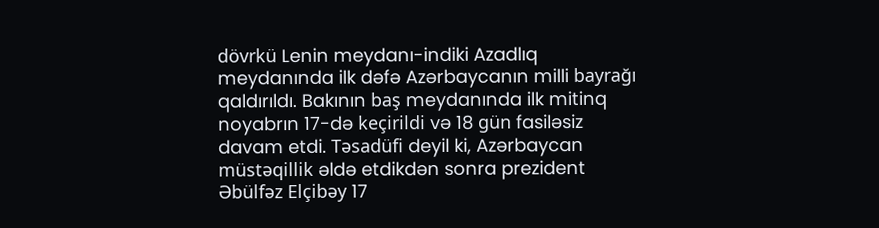dövrkü Lenin meydanı-indiki Azadlıq meydanında ilk dəfə Azərbaycanın milli bayrağı qaldırıldı. Bakının baş meydanında ilk mitinq noyabrın 17-də keçirildi və 18 gün fasiləsiz davam etdi. Təsadüfi deyil ki, Azərbaycan müstəqillik əldə etdikdən sonra prezident Əbülfəz Elçibəy 17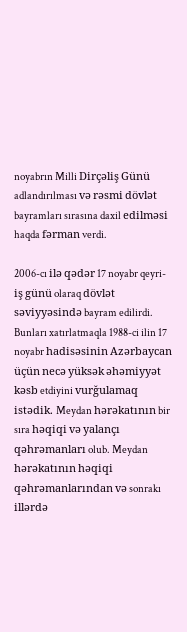noyabrın Milli Dirçəliş Günü adlandırılması və rəsmi dövlət bayramları sırasına daxil edilməsi haqda fərman verdi.

2006-cı ilə qədər 17 noyabr qeyri-iş günü olaraq dövlət səviyyəsində bayram edilirdi. Bunları xatırlatmaqla 1988-ci ilin 17 noyabr hadisəsinin Azərbaycan üçün necə yüksək əhəmiyyət kəsb etdiyini vurğulamaq istədik. Meydan hərəkatının bir sıra həqiqi və yalançı qəhrəmanları olub. Meydan hərəkatının həqiqi qəhrəmanlarından və sonrakı illərdə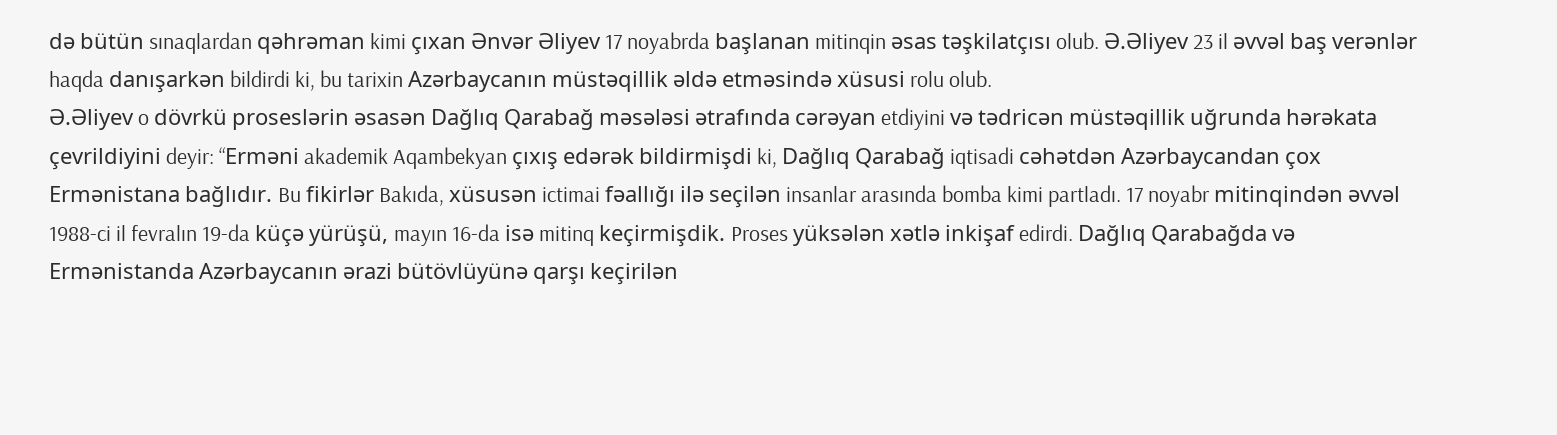də bütün sınaqlardan qəhrəman kimi çıxan Ənvər Əliyev 17 noyabrda başlanan mitinqin əsas təşkilatçısı olub. Ə.Əliyev 23 il əvvəl baş verənlər haqda danışarkən bildirdi ki, bu tarixin Azərbaycanın müstəqillik əldə etməsində xüsusi rolu olub.
Ə.Əliyev o dövrkü proseslərin əsasən Dağlıq Qarabağ məsələsi ətrafında cərəyan etdiyini və tədricən müstəqillik uğrunda hərəkata çevrildiyini deyir: “Erməni akademik Aqambekyan çıxış edərək bildirmişdi ki, Dağlıq Qarabağ iqtisadi cəhətdən Azərbaycandan çox Ermənistana bağlıdır. Bu fikirlər Bakıda, xüsusən ictimai fəallığı ilə seçilən insanlar arasında bomba kimi partladı. 17 noyabr mitinqindən əvvəl 1988-ci il fevralın 19-da küçə yürüşü, mayın 16-da isə mitinq keçirmişdik. Proses yüksələn xətlə inkişaf edirdi. Dağlıq Qarabağda və Ermənistanda Azərbaycanın ərazi bütövlüyünə qarşı keçirilən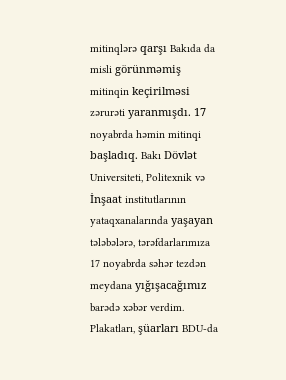mitinqlərə qarşı Bakıda da misli görünməmiş mitinqin keçirilməsi zərurəti yaranmışdı. 17 noyabrda həmin mitinqi başladıq. Bakı Dövlət Universiteti, Politexnik və İnşaat institutlarının yataqxanalarında yaşayan tələbələrə, tərəfdarlarımıza 17 noyabrda səhər tezdən meydana yığışacağımız barədə xəbər verdim. Plakatları, şüarları BDU-da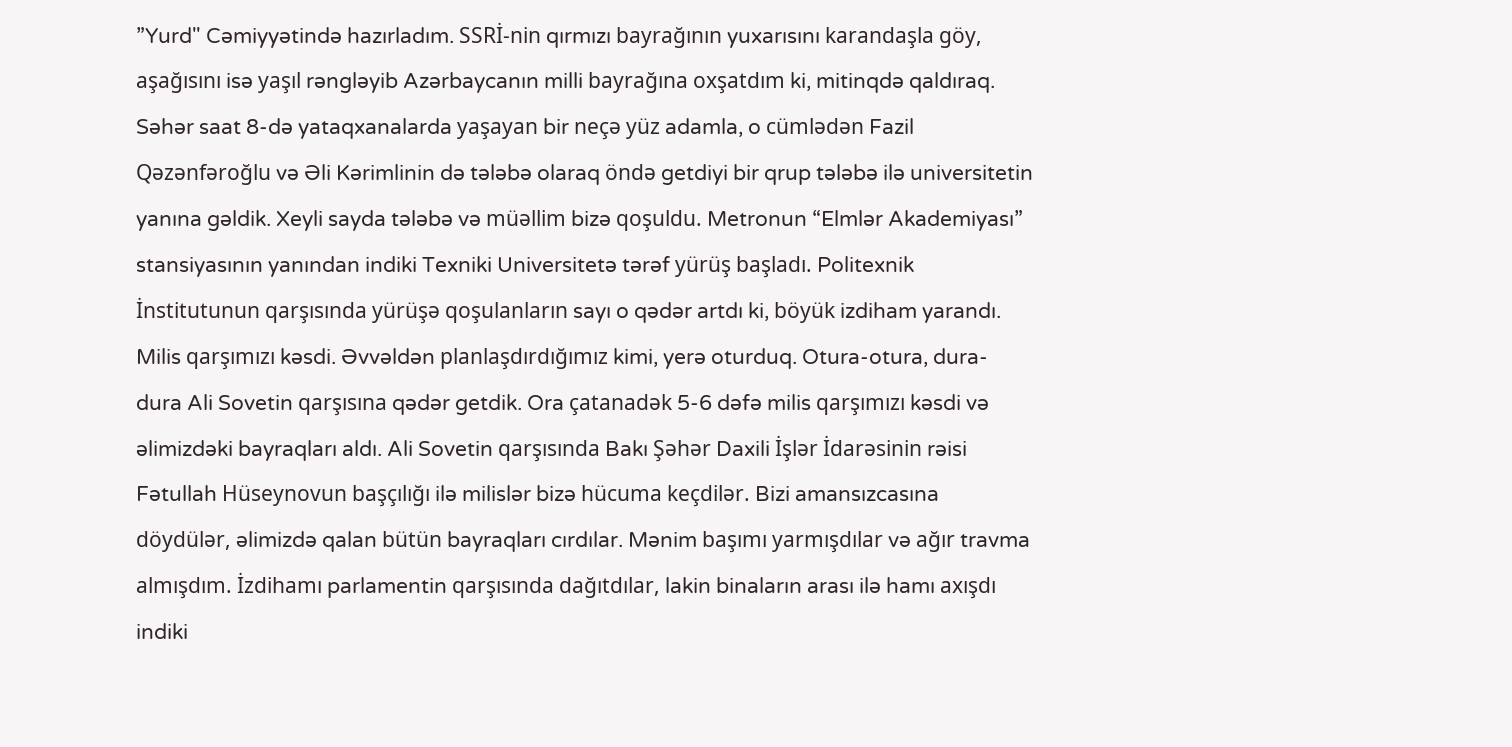”Yurd" Cəmiyyətində hazırladım. SSRİ-nin qırmızı bayrağının yuxarısını karandaşla göy, aşağısını isə yaşıl rəngləyib Azərbaycanın milli bayrağına oxşatdım ki, mitinqdə qaldıraq. Səhər saat 8-də yataqxanalarda yaşayan bir neçə yüz adamla, o cümlədən Fazil Qəzənfəroğlu və Əli Kərimlinin də tələbə olaraq öndə getdiyi bir qrup tələbə ilə universitetin yanına gəldik. Xeyli sayda tələbə və müəllim bizə qoşuldu. Metronun “Elmlər Akademiyası” stansiyasının yanından indiki Texniki Universitetə tərəf yürüş başladı. Politexnik İnstitutunun qarşısında yürüşə qoşulanların sayı o qədər artdı ki, böyük izdiham yarandı. Milis qarşımızı kəsdi. Əvvəldən planlaşdırdığımız kimi, yerə oturduq. Otura-otura, dura-dura Ali Sovetin qarşısına qədər getdik. Ora çatanadək 5-6 dəfə milis qarşımızı kəsdi və əlimizdəki bayraqları aldı. Ali Sovetin qarşısında Bakı Şəhər Daxili İşlər İdarəsinin rəisi Fətullah Hüseynovun başçılığı ilə milislər bizə hücuma keçdilər. Bizi amansızcasına döydülər, əlimizdə qalan bütün bayraqları cırdılar. Mənim başımı yarmışdılar və ağır travma almışdım. İzdihamı parlamentin qarşısında dağıtdılar, lakin binaların arası ilə hamı axışdı indiki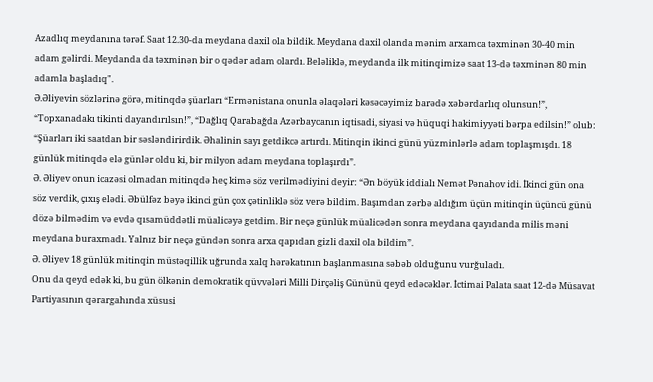Azadlıq meydanına tərəf. Saat 12.30-da meydana daxil ola bildik. Meydana daxil olanda mənim arxamca təxminən 30-40 min adam gəlirdi. Meydanda da təxminən bir o qədər adam olardı. Beləliklə, meydanda ilk mitinqimizə saat 13-də təxminən 80 min adamla başladıq".
Ə.Əliyevin sözlərinə görə, mitinqdə şüarları “Ermənistana onunla əlaqələri kəsəcəyimiz barədə xəbərdarlıq olunsun!”, “Topxanadakı tikinti dayandırılsın!”, “Dağlıq Qarabağda Azərbaycanın iqtisadi, siyasi və hüquqi hakimiyyəti bərpa edilsin!” olub: “Şüarları iki saatdan bir səsləndirirdik. Əhalinin sayı getdikcə artırdı. Mitinqin ikinci günü yüzminlərlə adam toplaşmışdı. 18 günlük mitinqdə elə günlər oldu ki, bir milyon adam meydana toplaşırdı”.
Ə. Əliyev onun icazəsi olmadan mitinqdə heç kimə söz verilmədiyini deyir: “Ən böyük iddialı Nemət Pənahov idi. İkinci gün ona söz verdik, çıxış elədi. Əbülfəz bəyə ikinci gün çox çətinliklə söz verə bildim. Başımdan zərbə aldığım üçün mitinqin üçüncü günü dözə bilmədim və evdə qısamüddətli müalicəyə getdim. Bir neçə günlük müalicədən sonra meydana qayıdanda milis məni meydana buraxmadı. Yalnız bir neçə gündən sonra arxa qapıdan gizli daxil ola bildim”.
Ə. Əliyev 18 günlük mitinqin müstəqillik uğrunda xalq hərəkatının başlanmasına səbəb olduğunu vurğuladı.
Onu da qeyd edək ki, bu gün ölkənin demokratik qüvvələri Milli Dirçəliş Gününü qeyd edəcəklər. İctimai Palata saat 12-də Müsavat Partiyasının qərargahında xüsusi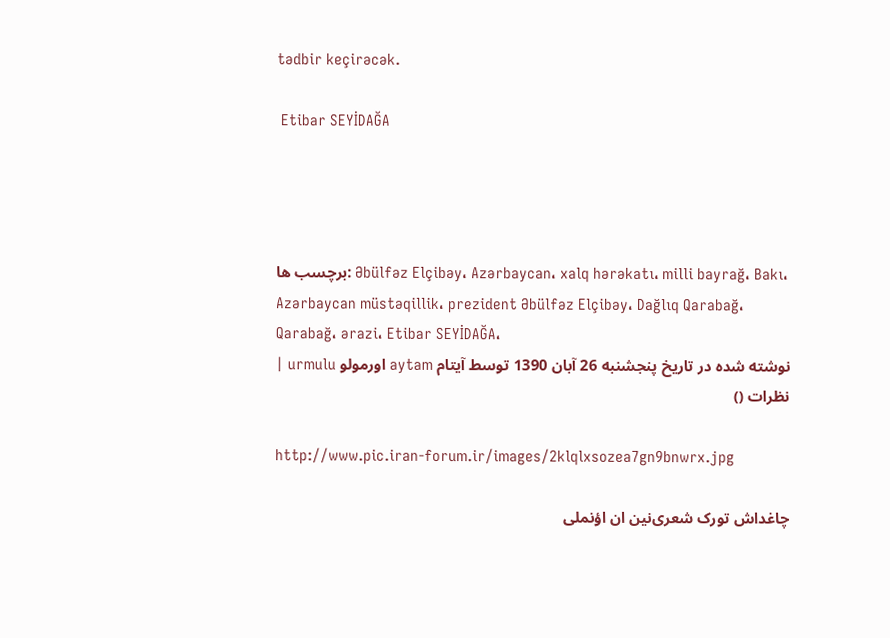tədbir keçirəcək.

 Etibar SEYİDAĞA




برچسب ها: Əbülfəz Elçibəy، Azərbaycan، xalq hərəkatı، milli bayrağ، Bakı، Azərbaycan müstəqillik، prezident Əbülfəz Elçibəy، Dağlıq Qarabağ، Qarabağ، ərazi، Etibar SEYİDAĞA،
نوشته شده در تاریخ پنجشنبه 26 آبان 1390 توسط آیتام aytam اورمولو urmulu | نظرات ()

http://www.pic.iran-forum.ir/images/2klqlxsozea7gn9bnwrx.jpg

چاغداش تورک شعری‌نین ان اؤنملی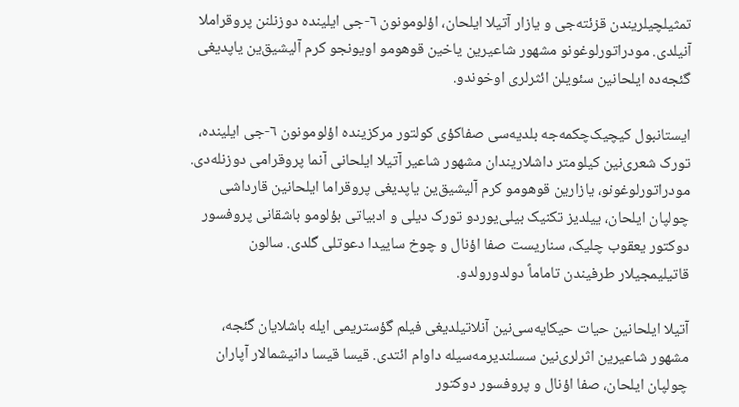تمثیلچیلریندن قزئته‌جی و یازار آتیلا ایلحان، اؤلومونون ٦-جی ایلینده دوزنلنن پروقراملا آنیلدی. مودراتورلوغونو مشهور شاعیرین یاخین قوهومو اویونجو کرم آلیشیق‌ین یاپدیغی گئجه‌ده ایلحانین سئویلن ائثرلری اوخوندو.

ایستانبول کیچیک‌چکمه‌جه بلدیه‌سی صفاکؤی کولتور مرکزینده اؤلومونون ٦-جی ایلینده، تورک شعری‌نین کیلومتر داشلاریندان مشهور شاعیر آتیلا ایلحانی آنما پروقرامی دوزنله‌دی. مودراتورلوغونو، یازارین قوهومو کرم آلیشیق‌ین یاپدیغی پروقراما ایلحانین قارداشی چولپان ایلحان، ییلدیز تکنیک بیلی‌یوردو تورک دیلی و ادبیاتی بؤلومو باشقانی پروفسور دوکتور یعقوب چلیک، سناریست صفا اؤنال و چوخ ساییدا دعوتلی گلدی. سالون قاتیلیمجیلار طرفیندن تاماماً دولدورولدو.

آتیلا ایلحانین حیات حیکایه‌سی‌نین آنلاتیلدیغی فیلم گؤستریمی ایله باشلایان گئجه، مشهور شاعیرین اثرلری‌نین سسلندیرمه‌سیله داوام ائتدی. قیسا قیسا دانیشمالار آپاران چولپان ایلحان، صفا اؤنال و پروفسور دوکتور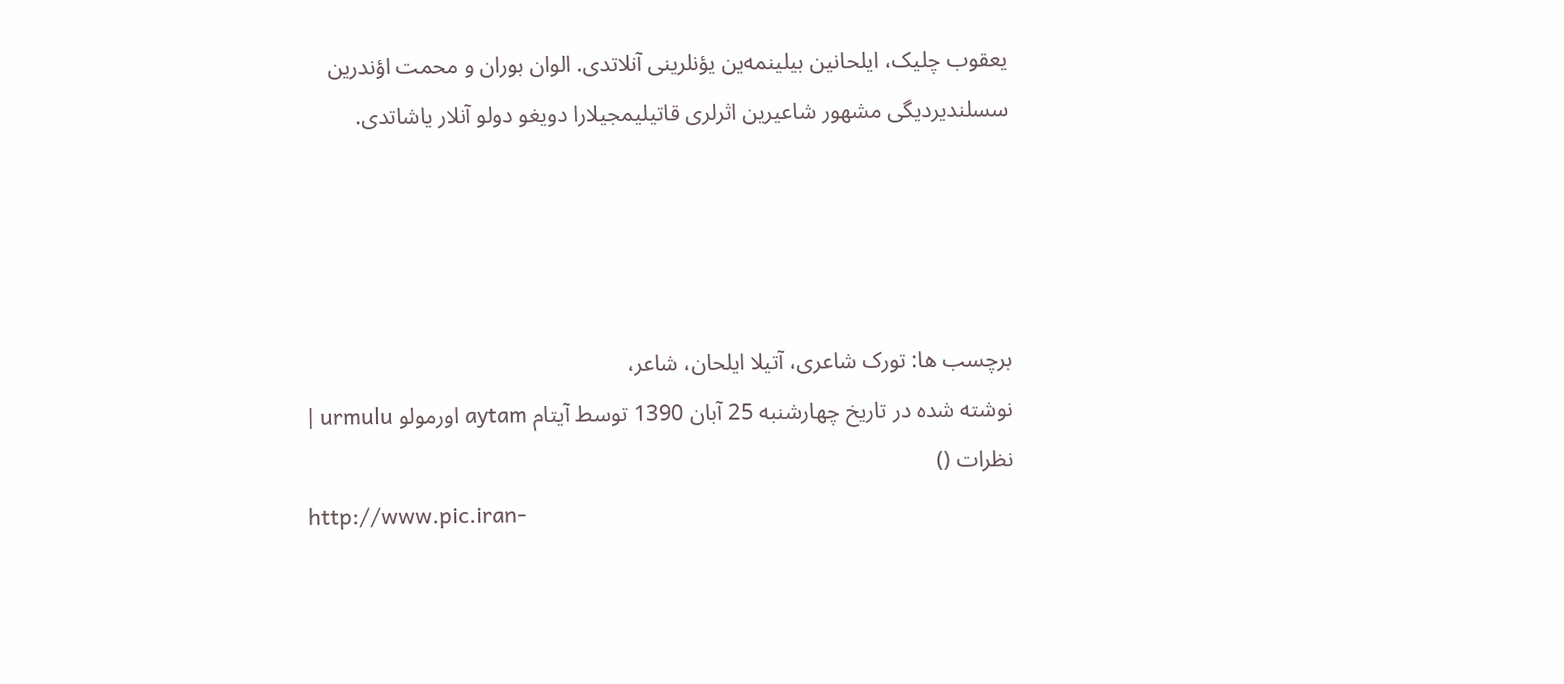یعقوب چلیک، ایلحانین بیلینمه‌ین یؤنلرینی آنلاتدی. الوان بوران و محمت اؤندرین سسلندیردیگی مشهور شاعیرین اثرلری قاتیلیمجیلارا دویغو دولو آنلار یاشاتدی.




برچسب ها: تورک شاعری، آتیلا ایلحان، شاعر،
نوشته شده در تاریخ چهارشنبه 25 آبان 1390 توسط آیتام aytam اورمولو urmulu | نظرات ()
http://www.pic.iran-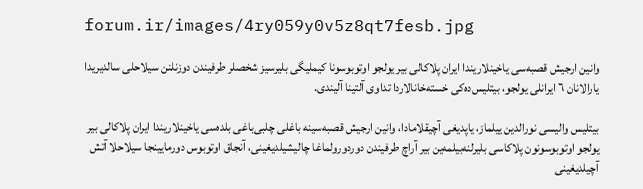forum.ir/images/4ry059y0v5z8qt7fesb.jpg

وانین ارجیش قصبه‌سی یاخینلاریندا ایران پلاکالی بیر یولجو اوتوبوسونا کیملیگی بلیرسیز شخصلر طرفیندن دوزنلنن سیلاحلی سالدیریدا یارالانان ٦ ایرانلی یولجو، بیتلیس‌ده‌کی خسته‌خانالاردا تداوی آلتینا آلیندی.

بیتلیس والیسی نورالدین ییلماز، یاپدیغی آچیقلامادا، وانین ارجیش قصبه‌سینه باغلی چلبی‌باغی بلده‌سی یاخینلاریندا ایران پلاکالی بیر یولجو اوتوبوسونون پلاکاسی بلیرلنه‌بیلمه‌ین بیر آراچ طرفیندن دوردورولماغا چالیشیلدیغینی، آنجاق اوتوبوس دورمایینجا سیلاحلا آتش آچیلدیغینی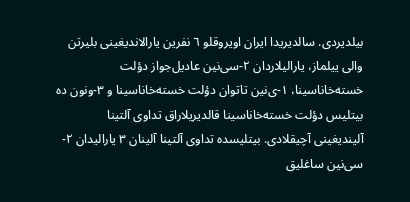بیلدیردی. سالدیریدا ایران اویروقلو ٦ نفرین یارالاندیغینی بلیرتن والی ییلماز، یارالیلاردان ۲-سی‌نین عادیل‌جواز دؤلت خسته‌خاناسینا، ۱-ی‌نین تاتوان دؤلت خسته‌خاناسینا و ۳-ونون ده بیتلیس دؤلت خسته‌خاناسینا قالدیریلاراق تداوی آلتینا آلیندیغینی آچیقلادی. بیتلیسده تداوی آلتینا آلینان ۳ یارالیدان ۲-سی‌نین ساغلیق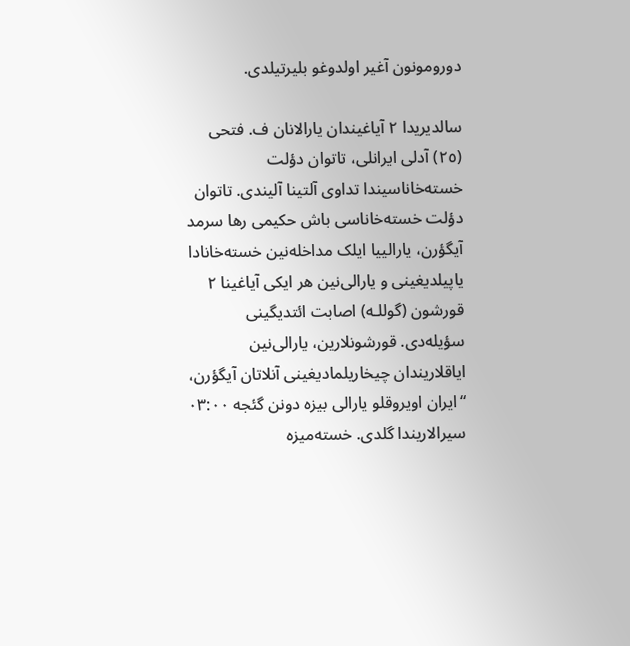دورومونون آغیر اولدوغو بلیرتیلدی.

سالدیریدا ۲ آیاغیندان یارالانان ف. فتحی (۲٥) آدلی ایرانلی، تاتوان دؤلت خسته‌خاناسیندا تداوی آلتینا آلیندی. تاتوان دؤلت خسته‌خاناسی باش حکیمی رها سرمد آیگؤرن، یارالییا ایلک مداخله‌نین خسته‌خانادا یاپیلدیغینی و یارالی‌نین هر ایکی آیاغینا ۲ قورشون (گوللـه) اصابت ائتدیگینی سؤیله‌دی. قورشونلارین، یارالی‌نین ایاقلاریندان چیخاریلمادیغینی آنلاتان آیگؤرن، “ایران اویروقلو یارالی بیزه دونن گئجه ۰۳:۰۰ سیرالاریندا گلدی. خسته‌میزه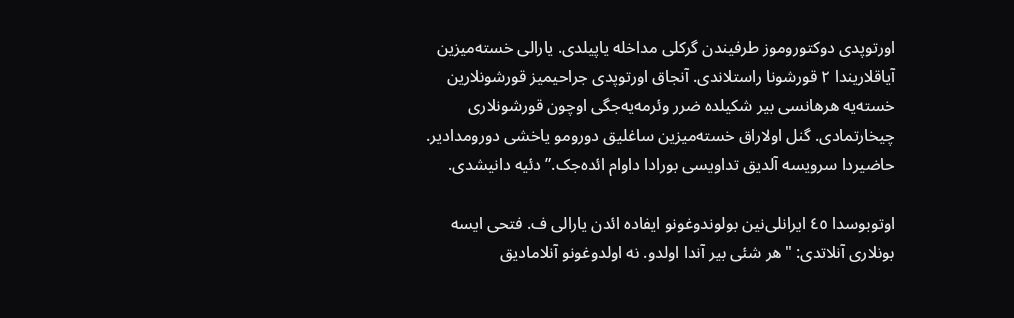اورتوپدی دوکتوروموز طرفیندن گرکلی مداخله یاپیلدی. یارالی خسته‌میزین آیاقلاریندا ۲ قورشونا راستلاندی. آنجاق اورتوپدی جراحیمیز قورشونلارین خسته‌یه هرهانسی بیر شکیلده ضرر وئرمه‌یه‌جگی اوچون قورشونلاری چیخارتمادی. گنل اولاراق خسته‌میزین ساغلیق دورومو یاخشی دورومدادیر. حاضیردا سرویسه آلدیق تداویسی بورادا داوام ائده‌جک.” دئیه دانیشدی.

اوتوبوسدا ٤٥ ایرانلی‌نین بولوندوغونو ایفاده ائدن یارالی ف. فتحی ایسه بونلاری آنلاتدی: "هر شئی بیر آندا اولدو. نه اولدوغونو آنلامادیق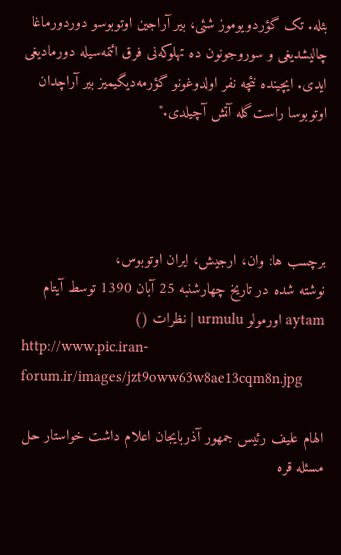بئله. تک گؤردویوموز شئی، بیر آراجین اوتوبوسو دوردورماغا چالیشدیغی و سوروجونون ده تهلوکه‌نی فرق ائتمه‌سیله دورمادیغی ایدی. ایچینده نئچه نفر اولدوغونو گؤرمه‌دیگیمیز بیر آراچدان اوتوبوسا راست‌گله آتش آچیلدی."




برچسب ها: وان، ارجیش، ایران اوتوبوس،
نوشته شده در تاریخ چهارشنبه 25 آبان 1390 توسط آیتام aytam اورمولو urmulu | نظرات ()
http://www.pic.iran-forum.ir/images/jzt9oww63w8ae13cqm8n.jpg

الهام علیف رئیس جمهور آذربایجان اعلام داشت خواستار حل مسئله قره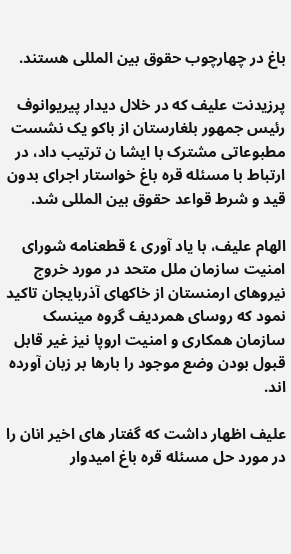باغ در چهارچوب حقوق بین المللی هستند.

پرزیدنت علیف که در خلال دیدار پیریوانوف رئیس جمهور بلغارستان از باکو یک نشست مطبوعاتی مشترک با ایشا ن ترتیب داد، در ارتباط با مسئله قره باغ خواستار اجرای بدون قید و شرط قواعد حقوق بین المللی شد.

الهام علیف، با یاد آوری ٤ قطعنامه شورای امنیت سازمان ملل متحد در مورد خروج نیروهای ارمنستان از خاکهای آذربایجان تاکید نمود که روسای همردیف گروه مینسک سازمان همکاری و امنیت اروپا نیز غیر قابل قبول بودن وضع موجود را بارها بر زبان آورده اند.

علیف اظهار داشت که گفتار های اخیر انان را در مورد حل مسئله قره باغ امیدوار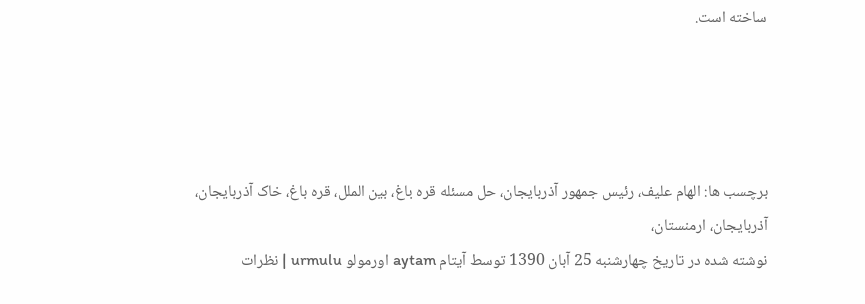ساخته است.




برچسب ها: الهام علیف، رئیس جمهور آذربایجان، حل مسئله قره باغ، بین الملل، قره باغ، خاک آذربایجان، آذربایجان، ارمنستان،
نوشته شده در تاریخ چهارشنبه 25 آبان 1390 توسط آیتام aytam اورمولو urmulu | نظرات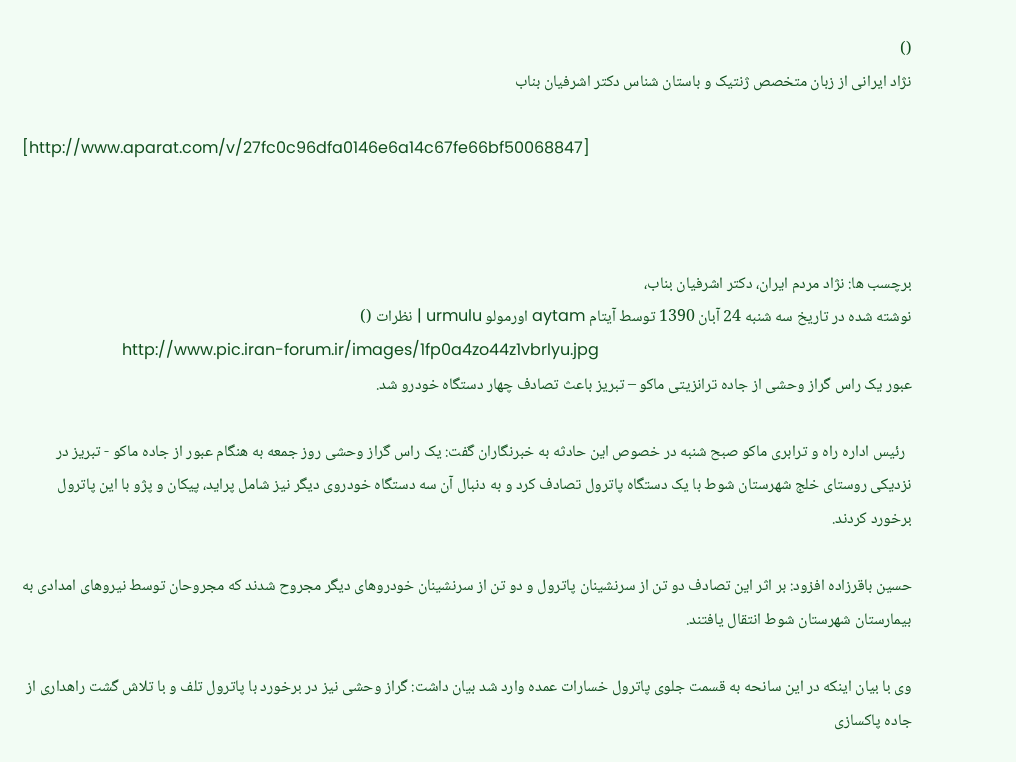()
نژاد ایرانی از زبان متخصص ژنتیک و باستان شناس دکتر اشرفیان بناب

[http://www.aparat.com/v/27fc0c96dfa0146e6a14c67fe66bf50068847]



برچسب ها: نژاد مردم ایران، دکتر اشرفیان بناب،
نوشته شده در تاریخ سه شنبه 24 آبان 1390 توسط آیتام aytam اورمولو urmulu | نظرات ()
                         http://www.pic.iran-forum.ir/images/1fp0a4zo44z1vbrlyu.jpg
عبور یک راس گراز وحشی از جاده ترانزیتی ماکو – تبریز باعث تصادف چهار دستگاه خودرو شد.

  رئیس اداره راه و ترابری ماکو صبح شنبه در خصوص این حادثه به خبرنگاران گفت: یک راس گراز وحشی روز جمعه به هنگام عبور از جاده ماکو - تبریز در نزدیکی روستای خلج شهرستان شوط با یک دستگاه پاترول تصادف کرد و به دنبال آن سه دستگاه خودروی دیگر نیز شامل پراید، پیکان و پژو با این پاترول برخورد کردند.

حسین باقرزاده افزود: بر اثر این تصادف دو تن از سرنشینان پاترول و دو تن از سرنشینان خودروهای دیگر مجروح شدند که مجروحان توسط نیروهای امدادی به بیمارستان شهرستان شوط انتقال یافتند.

وی با بیان اینکه در این سانحه به قسمت جلوی پاترول خسارات عمده وارد شد بیان داشت: گراز وحشی نیز در برخورد با پاترول تلف و با تلاش گشت راهداری از جاده پاکسازی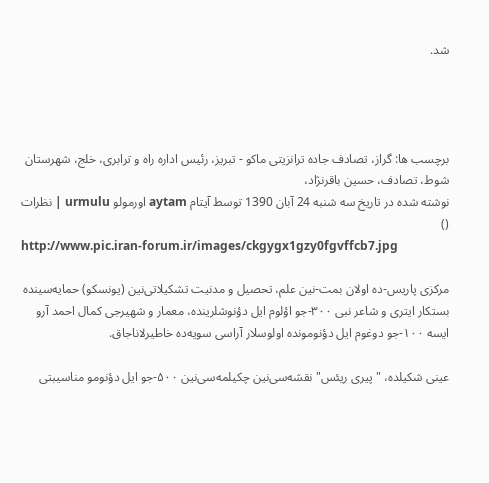شد.




برچسب ها: گراز، تصادف جاده ترانزیتی ماکو - تبریز، رئیس اداره راه و ترابری، خلج، شهرستان شوط، تصادف، حسین باقرنژاد،
نوشته شده در تاریخ سه شنبه 24 آبان 1390 توسط آیتام aytam اورمولو urmulu | نظرات ()
http://www.pic.iran-forum.ir/images/ckgygx1gzy0fgvffcb7.jpg

مرکزی پاریس-ده اولان بمت-نین علم، تحصیل و مدنیت تشکیلاتی‌نین (یونسکو) حمایه‌سینده بستکار ایتری و شاعر نبی ۳۰۰-جو اؤلوم ایل دؤنوشلرینده، معمار و شهیرجی کمال احمد آرو ایسه ۱۰۰-جو دوغوم ایل دؤنومونده اولوسلار آراسی سویه‌ده خاطیرلانا‌جاق.

عینی شکیلده، "پیری ریئس" نقشه‌سی‌نین چکیلمه‌سی‌نین ۵۰۰-جو ایل دؤنومو مناسیبتی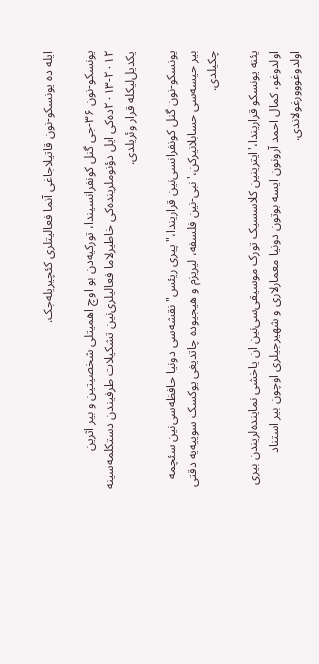ایله ده یونسکو-نون قاتیلاجاغی آنما فعالیتلری کئچیریله‌جک.

یونسکو-نون ۳۶-جی گنل کونفرانسیندا، تورکیه‌دن بو اوچ اهمیتلی شخصیتین و بیر اثرین ۲۰۱۲-۲۰۱۳ده‌کی ایل دؤنوملرینده‌کی خاطیرلاما فعالیلری‌نین تشکیلات طرفیندن دستکلمه‌سینه یکدیل‌لیکله قرار وئریلدی.

یونسکو-نون گنل کونفرانسی‌نین قراریندا،"پیری ریئس" نقشه‌‌سی دونیا حافظه‌سی‌‌نین سئچمه بیر حیسه‌سی حسابلانیرکن،'نبی-نین فلسفه، لیریزم و هیجیوده چاتدیغی یوکسک سوییه‌یه دقتی چکیلدی.

یئنه یونسکو قراریندا،'ایترینین کلاسسیک تورک موسیقی‌سی‌نین ان یاخشی نماینده‌لریندن بیری اولدوغو، کمال احمد آرونون ایسه بوتون دونیا معمارلاری و شهیرجیلری اوچون بیر استناد اولدوغووورغولاندی.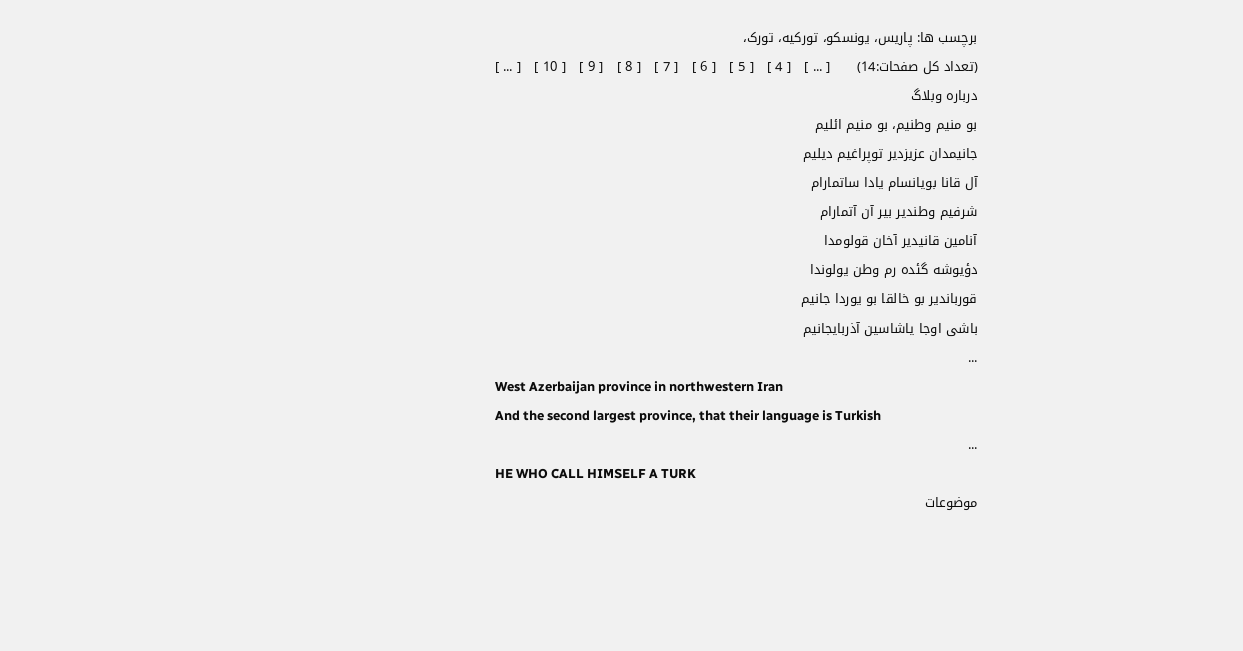برچسب ها: پاریس، یونسکو، تورکیه، تورک،
(تعداد کل صفحات:14)      [ ... ]   [ 4 ]   [ 5 ]   [ 6 ]   [ 7 ]   [ 8 ]   [ 9 ]   [ 10 ]   [ ... ]
درباره وبلاگ
بو منیم وطنیم، بو منیم ائلیم
جانیمدان عزیزدیر توپراغیم دیلیم
آل قانا بویانسام یادا ساتمارام
شرفیم وطندیر بیر آن آتمارام
آنامین قانیدیر آخان قولومدا
دؤیوشه گئده رم وطن یولوندا
قورباندیر بو خالقا بو یوردا جانیم
باشی اوجا یاشاسین آذربایجانیم
...
West Azerbaijan province in northwestern Iran
And the second largest province, that their language is Turkish
...
HE WHO CALL HIMSELF A TURK
موضوعات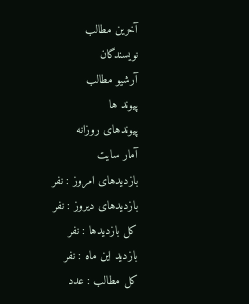آخرین مطالب
نویسندگان
آرشیو مطالب
پیوند ها
پیوندهای روزانه
آمار سایت
بازدیدهای امروز : نفر
بازدیدهای دیروز : نفر
كل بازدیدها : نفر
بازدید این ماه : نفر
كل مطالب : عدد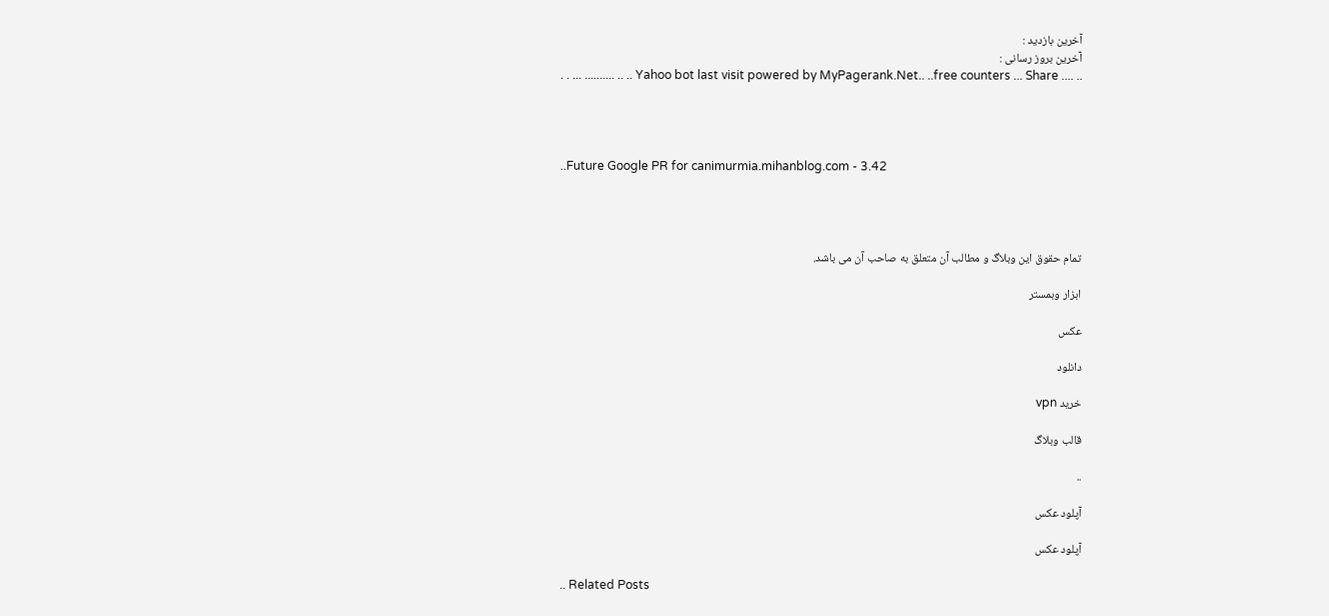آخرین بازدید :
آخرین بروز رسانی :
. . ... .......... .. .. Yahoo bot last visit powered by MyPagerank.Net.. ..free counters ... Share .... ..




..Future Google PR for canimurmia.mihanblog.com - 3.42




تمام حقوق این وبلاگ و مطالب آن متعلق به صاحب آن می باشد.

ابزار وبمستر

عکس

دانلود

خرید vpn

قالب وبلاگ

..

آپلود عكس

آپلود عكس

.. Related Posts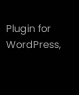Plugin for WordPress,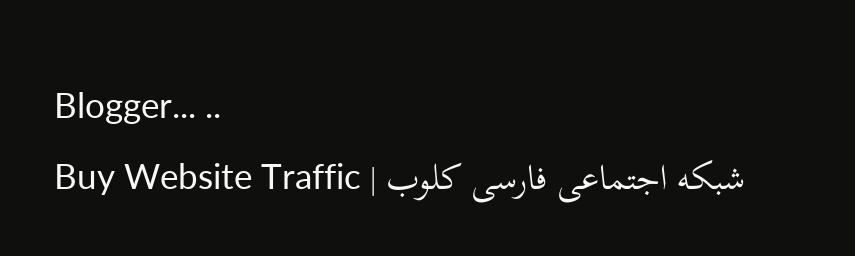Blogger... ..
شبکه اجتماعی فارسی کلوب | Buy Website Traffic